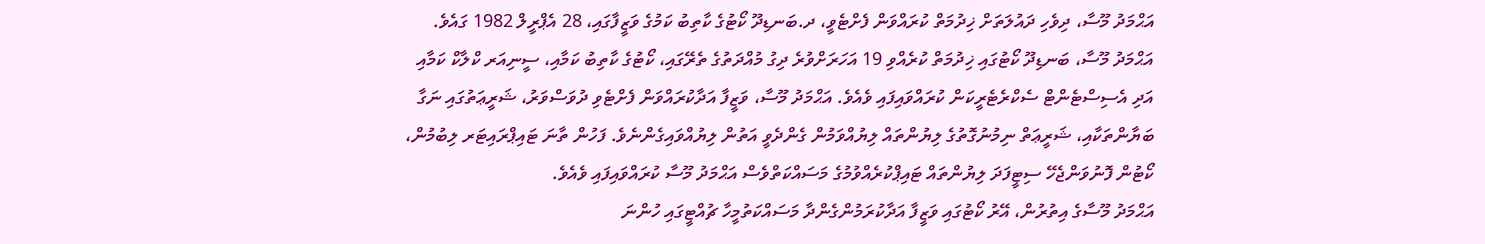އަޙްމަދު މޫސާ، ދިވެހި ދައުލަތަށް ޚިދުމަތް ކުރައްވަން ފެށްޓެވީ، ދ.ބަނޑިދޫ ކޯޓުގެ ކާތިބު ކަމުގެ ވަޒީފާގައި، 28 އެޕްރީލް 1982 ގައެވެ. އަޙްމަދު މޫސާ، ބަނޑިދޫ ކޯޓުގައި ޚިދުމަތް ކުރެއްވި 19 އަހަރަށްވުރެ ދިގު މުއްދަތުގެ ތެރޭގައި، ކޯޓުގެ ކާތިބު ކަމާއި، ސީނިއަރ ކްލާކް ކަމާއި އަދި އެސިސްޓެންޓް ސެކްރެޓެރީކަން ކުރައްވައިފައި ވެއެވެ. އަޙްމަދު މޫސާ، ވަޒީފާ އަދާކުރައްވަން ފެށްޓެވި ދުވަސްވަރު، ޝަރީޢަތުގައި ނަގާ ބަޔާންތަކާއި، ޝަރީޢަތް ނިމުނުގޮތުގެ ލިޔުންތައް ލިޔުއްވަމުން ގެންދެވީ އަތުން ލިޔުއްވައިގެންނެވެ. ފަހުން ތާނަ ޓައިޕްރައިޓަރ ލިބުމުން، ކޯޓުން ފޮނުވަންޖެހޭ ސިޓީފަދަ ލިޔުންތައް ޓައިޕްކުރެއްވުމުގެ މަސައްކަތްވެސް އަޙްމަދު މޫސާ ކުރައްވައިފައި ވެއެވެ.
އަޙްމަދު މޫސާގެ އިތުރުން، އޭރު ކޯޓުގައި ވަޒީފާ އަދާކުރަމުންގެންދާ މަސައްކަތުމީހާ ޗުއްޓީގައި ހުންނަ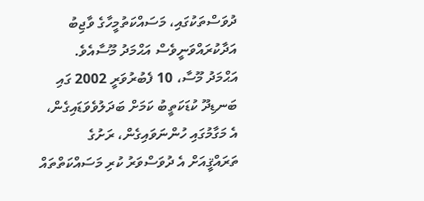ދުވަސްތަކުގައި، މަސައްކަތުމީހާގެ ވާޖިބު އަދާކުރައްވަނީވެސް އަޙްމަދު މޫސާއެވެ.
އަޙްމަދު މޫސާ، 10 ފެބުރުވަރީ 2002 ގައި ބަނޑިދޫ ކުޑަކަތީބު ކަމަށް ބަދަލުވެވަޑައިގެން، އެ މަގާމުގައި ހުންނަވައިގެން، ރަށުގެ ތަރައްޤީއަށް އެ ދުވަސްވަރު ކުރި މަސައްކަތްތައް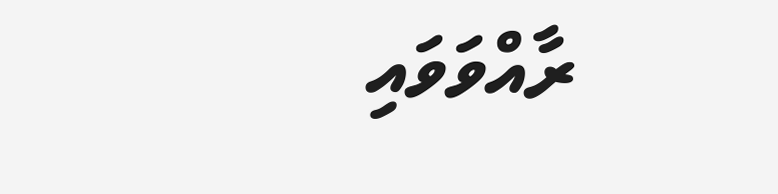ރާއްވަވައި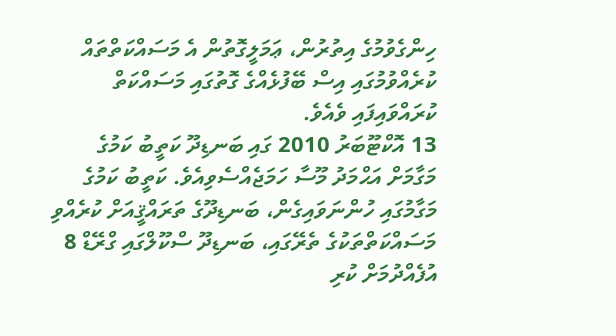ހިންގެވުމުގެ އިތުރުން، ޢަމަލީގޮތުން އެ މަސައްކަތްތައް ކުރެއްވުމުގައި އިސް ބޭފުޅެއްގެ ގޮތުގައި މަސައްކަތް ކުރައްވައިފައި ވެއެވެ.
13 އޮކްޓޫބަރު 2010 ގައި ބަނޑިދޫ ކަތީބު ކަމުގެ މަގާމަށް އަޙްމަދު މޫސާ ހަމަޖެއްސެވިއެވެ. ކަތީބު ކަމުގެ މަގާމުގައި ހުންނަވައިގެން، ބަނޑިދޫގެ ތަރައްޤީއަށް ކުރެއްވި މަސައްކަތްތަކުގެ ތެރޭގައި، ބަނޑިދޫ ސްކޫލްގައި ގްރޭޑް 8 އުފެއްދުމަށް ކުރި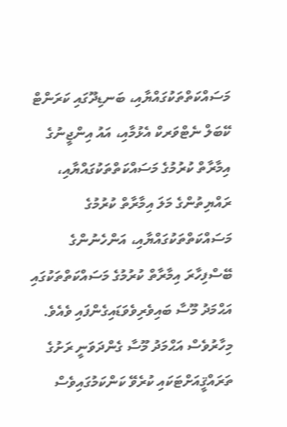މަސައްކަތްތަކުގައްޔާއި، ބަނޑިދޫގައި ކަރަންޓް ކޭބަލް ނެޓްވަރކް އެޅުމާއި، އައު އިންޖީނުގެ އިމާރާތް ކުރުމުގެ މަސައްކަތްތަކުގައްޔާއި، ރައްޔިތުންގެ މަލަ އިމާރާތް ކުރުމުގެ މަސައްކަތްތަކުގައްޔާއި، އަންހެނުންގެ ބޭސްފިހާރަ އިމާރާތް ކުރުމުގެ މަސައްކަތްތަކުގައި އަޙްމަދު މޫސާ ބައިވެރިވެވަޑައިގެންފައި ވެއެވެ. މިހާރުވެސް އަޙްމަދު މޫސާ ގެންދަވަނީ ރަށުގެ ތަރައްޤީއަށްޓަކައި ކުރެވޭ ކަންކަމުގައިވެސް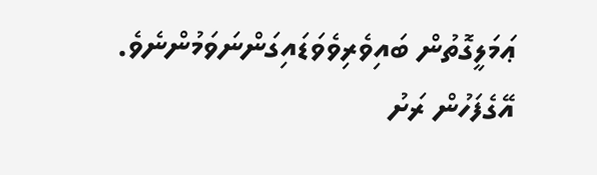ޢަމަލީގޮތުން ބައިވެރިވެވަޑައިގަންނަވަމުންނެވެ.
އޭގެފަހުން ރަށު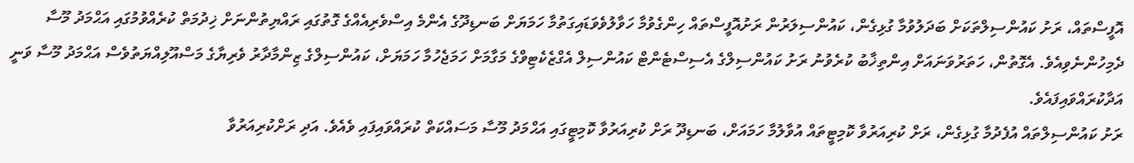އޮފީސްތައް، ރަށު ކައުންސިލްތަކަށް ބަދަލުވުމާ ގުޅިގެން، ކައުންސިލަރުން ރަށުއޮފީސްތައް ހިންގެވުމާ ހަވާލުވެވަޑައިގަތުމާ ހަމަޔަށް ބަނޑިދޫގެ އެންމެ އިސްވެރިއެއްގެ ގޮތުގައި ރައްޔިތުންނަށް ޚިދުމަތް ކުރެއްވުމުގައި އަޙްމަދު މޫސާ ދެމިހުންނެވިއެވެ. އެގޮތުން، ހަތަރުވަނައަށް އިންތިޚާބު ކުރެވުނު ރަށު ކައުންސިލްގެ އެސިސްޓެންޓް ކައުންސިލް އެގްޒެކެޓިވްގެ މަގާމަށް ހަމަޖެހުމާ ހަމަޔަށް، ކައުންސިލްގެ ޒިންމާދާރު ވެރިޔާގެ މަސްއޫލިއްޔަތުވެސް އަޙްމަދު މޫސާ ވަނީ އަދާކުރައްވައިފައެވެ.
ރަށު ކައުންސިލްތައް އުފެދުމާ ގުޅިގެން، ރަށް ކުރިއަރުވާ ކޮމިޓީތައް އުވާލުމާ ހަމައަށް، ބަނޑިދޫ ރަށް ކުރިއަރުވާ ކޮމިޓީގައި އަޙްމަދު މޫސާ މަސައްކަތް ކުރައްވައިފައި ވެއެވެ. އަދި ރަށްކުރިއަރުވާ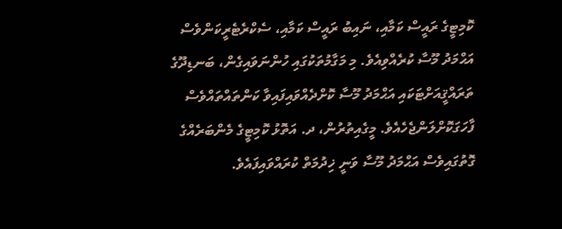ކޮމިޓީގެ ރައީސް ކަމާއި، ނައިބު ރައީސް ކަމާއި، ސެކްރެޓެރީކަންވެސް އަޙްމަދު މޫސާ ކުރެއްވިއެވެ. މި މަގާމުތަކުގައި ހުންނަވައިގެން، ބަނޑިދޫގެ ތަރައްޤީއަށްޓަކައި އަޙްމަދު މޫސާ ކޮށްދެއްވައިފައިވާ ކަންތައްތައްވެސް ފާހަގަކޮށްލަންޖެހެއެވެ. މީގެއިތުރުން، ދ. އަތޮޅު ކޮމިޓީގެ މެންބަރެއްގެ ގޮތުގައިވެސް އަޙްމަދު މޫސާ ވަނީ ޚިދުމަތް ކުރައްވައިފައެވެ.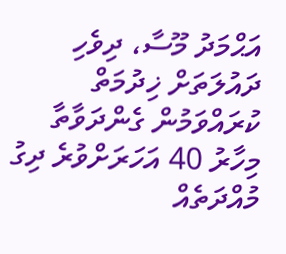އަޙްމަދު މޫސާ، ދިވެހި ދައުލަތަށް ޚިދުމަތް ކުރައްވަމުން ގެންދަވާތާ މިހާރު 40 އަހަރަށްވުރެ ދިގު މުއްދަތެއް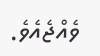ވެއްޖެއެވެ.